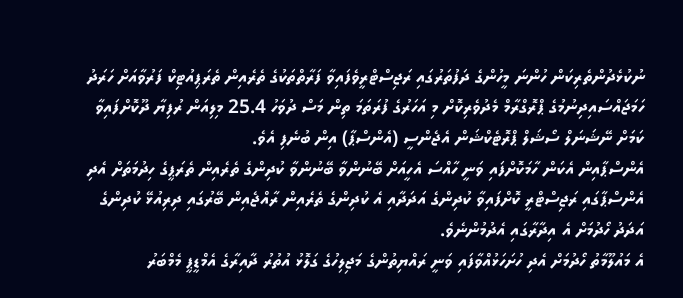ނުކުޅެދުންތެރިކަން ހުންނަ މީހުންގެ ދަފުތަރުގައި ރަޖިސްޓްރީވެފައިވާ ފަރާތްތަކުގެ ތެރެއިން ތެރަޕިއުޓިކް ފަރުވާއަށް ހަރަދު ހަމަޖައްސައިދިނުމުގެ ޕްރޮގްރާމް މެދުވެރިކޮށް މި އަހަރުގެ ފުރަތަމަ ތިން މަސް ދުވަހު 25.4 މިލިއަން ރުފިޔާ ދޫކޮށްފައިވާ ކަމަށް ނޭޝަނަލް ސޯޝަލް ޕްރޮޓެކްޝަން އެޖެންސީ (އެންސްޕާ) އިން ބުނެފި އެވެ.
އެންސްޕާއިން އެކަން ހާމަކޮށްފައި ވަނީ ހާއްސަ އެހީއަށް ބޭނުންވާ ބޭނުންވާ ކުދިންގެ ތެރެއިން ތެރަޕީގެ ހިދުމަތަށް އެދި އެންސްޕާގައި ރަޖިސްޓްރީ ކޮށްފައިވާ ކުދިންގެ އަދަދާއި އެ ކުދިންގެ ތެރެއިން ރާއްޖެއިން ބޭރުގައި ދިރިއުޅޭ ކުދިންގެ އަދަދު ހޯދުމަށް އެ އިދާރާގައި އެދުމުންނެވެ.
އެ މައުލޫމާތު ހޯދުމަށް އެދި ހުށަހަޅުއްވާފައި ވަނީ ރައްޔިތުންގެ މަޖިލިހުގެ ގަލޮޅު އުތުރު ދާއިރާގެ އެމްޑީޕީ މެމްބަރު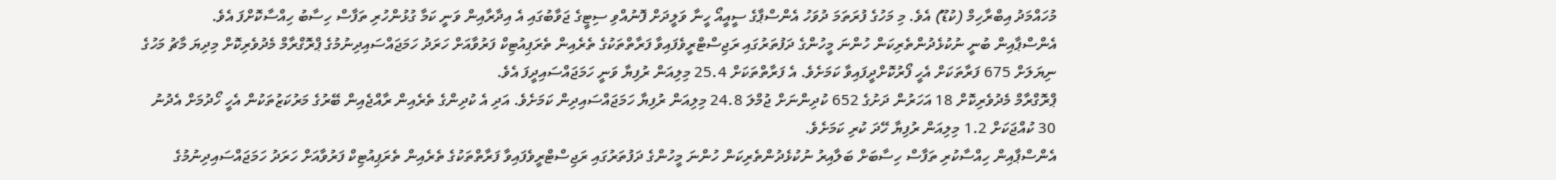މުހައްމަދު އިބްރާހިމް (ކުޑޫ) އެވެ. މި މަހުގެ ފުރަތަމަ ދުވަހު އެންސްޕާގެ ސީއީއޯ ހީނާ ވަލީދަށް ފޮނުއްވި ސިޓީގެ ޖަވާބުގައި އެ އިދާރާއިން ވަނީ ކަމާ ގުޅުންހުރި ތަފާސް ހިސާބު ހިއްސާކޮށްފަ އެވެ.
އެންސްޕާއިން ބުނީ ނުކުޅެދުންތެރިކަން ހުންނަ މީހުންގެ ދަފުތަރުގައި ރަޖިސްޓްރީވެފައިވާ ފަރާތްތަކުގެ ތެރެއިން ތެރަޕިއުޓިކް ފަރުވާއަށް ހަރަދު ހަމަޖައްސައިދިނުމުގެ ޕްރޮގްރާމް މެދުވެރިކޮށް މިދިޔަ މާޗު މަހުގެ ނިޔަލަށް 675 ފަރާތަކަށް އެހީ ފޯރުކޮށްދީފައިވާ ކަމަށެވެ. އެ ފަރާތްތަކަށް 25.4 މިލިއަން ރުފިޔާ ވަނީ ހަމަޖައްސައިދީފަ އެވެ.
ޕްރޮގްރާމް މެދުވެރިކޮށް 18 އަހަރުން ދަށުގެ 652 ކުދިންނަށް ޖުމްލަ 24.8 މިލިއަން ރުފިޔާ ހަމަޖައްސައިދިން ކަމަށެވެ. އަދި އެ ކުދިންގެ ތެރެއިން ރާއްޖެއިން ބޭރުގެ މަރުކަޒުތަކުން އެހީ ހޯދުމަށް އެދުނު 30 ކުއްޖަކަށް 1.2 މިލިއަން ރުފިޔާ ހޭދަ ކުރި ކަމަށެވެ.
އެންސްޕާއިން ހިއްސާކުރި ތަފާސް ހިސާބަށް ބަލާއިރު ނުކުޅެދުންތެރިކަން ހުންނަ މީހުންގެ ދަފުތަރުގައި ރަޖިސްޓްރީވެފައިވާ ފަރާތްތަކުގެ ތެރެއިން ތެރަޕިއުޓިކް ފަރުވާއަށް ހަރަދު ހަމަޖައްސައިދިނުމުގެ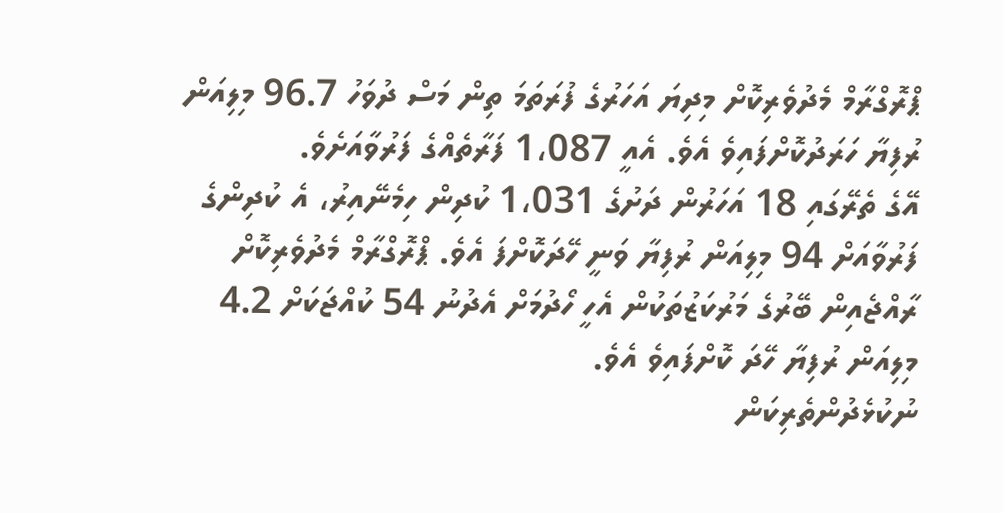ޕްރޮގްރާމް މެދުވެރިކޮށް މިދިޔަ އަހަރުގެ ފުރަތަމަ ތިން މަސް ދުވަހު 96.7 މިލިއަން ރުފިޔާ ހަރަދުކޮށްފައިވެ އެވެ. އެއީ 1،087 ފަރާތެއްގެ ފަރުވާއަށެވެ.
އޭގެ ތެރޭގައި 18 އަހަރުން ދަށުގެ 1،031 ކުދިން ހިމެނޭއިރު، އެ ކުދިންގެ ފަރުވާއަށް 94 މިލިއަން ރުފިޔާ ވަނީ ހޭދަކޮށްފަ އެވެ. ޕްރޮގްރާމް މެދުވެރިކޮށް ރާއްޖެއިން ބޭރުގެ މަރުކަޒުތަކުން އެހީ ހޯދުމަށް އެދުނު 54 ކުއްޖަކަށް 4.2 މިލިއަން ރުފިޔާ ހޭދަ ކޮށްފައިވެ އެވެ.
ނުކުޅެދުންތެރިކަން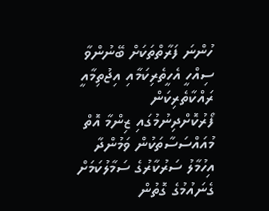ހުންނަ ފަރާތްތަކަށް ބޭނުންވާ ސިއްހީ އެހީތެރިކަމާއި އިޖުތިމާއީ ރައްކާތެރިކަން ފޯރުކޮށްދިނުމުގައި ޒިންމާ އޮތް މުއައްސަސާތަކުން ވަމުންދާ އިހުމާލު ސަރުކާރުގެ ސަމާލުކަމަށް ގެނައުމުގެ ގޮތުން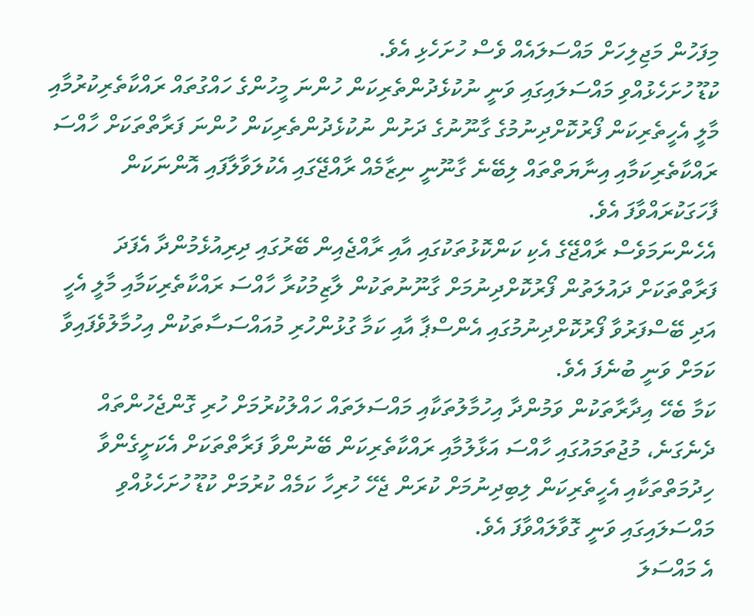މިފަހުން މަޖިލިހަށް މައްސަލައެއް ވެސް ހުށަހެޅި އެވެ.
ކުޑޫ ހުށަހެޅުއްވި މައްސަލައިގައި ވަނީ ނުކުޅެދުންތެރިކަން ހުންނަ މީހުންގެ ހައްގުތައް ރައްކާތެރިކުރުމާއި މާލީ އެހީތެރިކަން ފޯރުކޮށްދިނުމުގެ ގާނޫނުގެ ދަށުން ނުކުޅެދުންތެރިކަން ހުންނަ ފަރާތްތަކަށް ހާއްސަ ރައްކާތެރިކަމާއި އިނާޔަތްތައް ލިބޭނެ ގާނޫނީ ނިޒާމެއް ރާއްޖޭގައި އެކުލަވާލާފައި އޮންނަކަން ފާހަގަކުރައްވާފަ އެވެ.
އެހެންނަމަވެސް ރާއްޖޭގެ އެކި ކަންކޮޅުތަކުގައި އާއި ރާއްޖެއިން ބޭރުގައި ދިރިއުޅެމުންދާ އެފަދަ ފަރާތްތަކަށް ދައުލަތުން ފޯރުކޮށްދިނުމަށް ގާނޫނުތަކުން ލާޒިމުކުރާ ހާއްސަ ރައްކާތެރިކަމާއި މާލީ އެހީ އަދި ބޭސްފަރުވާ ފޯރުކޮށްދިނުމުގައި އެންސްޕާ އާއި ކަމާ ގުޅުންހުރި މުއައްސަސާތަކުން އިހުމާލުވެފައިވާ ކަމަށް ވަނީ ބުނެފަ އެވެ.
ކަމާ ބެހޭ އިދާރާތަކުން ވަމުންދާ އިހުމާލުތަކާއި މައްސަލަތައް ހައްލުކުރުމަށް ހުރި ގޮންޖެހުންތައް ދެނެގަނެ، މުޖުތަމައުގައި ހާއްސަ އަޅާލުމާއި ރައްކާތެރިކަން ބޭނުންވާ ފަރާތްތަކަށް އެކަށީގެންވާ ހިދުމަތްތަކާއި އެހީތެރިކަން ލިބިދިނުމަށް ކުރަން ޖެހޭ ހުރިހާ ކަމެއް ކުރުމަށް ކުޑޫ ހުށަހެޅުއްވި މައްސަލައިގައި ވަނީ ގޮވާލައްވާފަ އެވެ.
އެ މައްސަލަ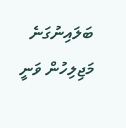ބަލައިނުގަނެ މަޖިލިހުން ވަނީ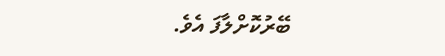ބޭރުކޮށްލާފަ އެވެ.